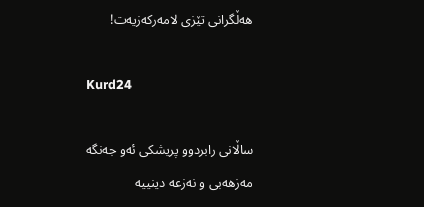هه‌ڵگرانی تێزی لامه‌ركه‌زیه‌ت!

Kurd24

ساڵانی رابردوو پریشكی ئه‌و جه‌نگه‌ مه‌زهه‌بی و نه‌زعه‌ دینییه‌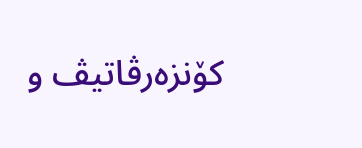كۆنزه‌رڤاتیڤ و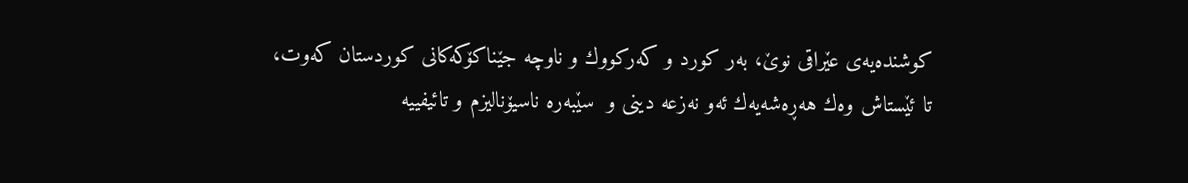كوشنده‌یه‌ی عێراقی نوێ، به‌ر كورد و كه‌ركووك و ناوچه‌ جێناكۆكه‌كانی كوردستان كه‌وت، تا ئێستاش وه‌ك هه‌ڕه‌شه‌یه‌ك ئه‌و نه‌زعه‌ دینی و  سێبه‌ره‌ ناسیۆنالیزم و تائیفییه‌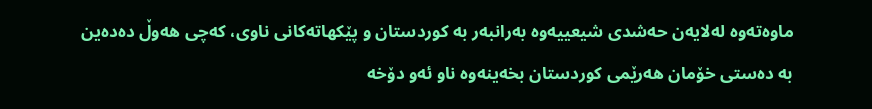ماوه‌ته‌وه‌ له‌لایه‌ن حه‌شدی شیعییه‌وه‌ به‌رانبه‌ر به‌ كوردستان و پێكهاته‌كانی ناوی، كه‌چی هه‌وڵ ده‌ده‌ین به‌ ده‌ستی خۆمان هه‌رێمی كوردستان بخه‌ینه‌وه‌ ناو ئه‌و دۆخه‌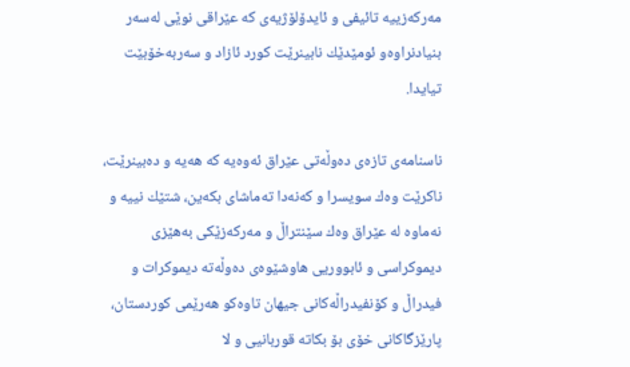مه‌ركه‌زییه‌ تائیفی و ئایدۆلۆژیه‌ی كه‌ عێراقی نوێی له‌سه‌ر بنیادنراوه‌و ئومێدێك نابینرێت كورد ئازاد و سه‌ربه‌خۆبێت تیایدا.

ناسنامه‌ی تازه‌ی ده‌وڵه‌تی عێراق ئه‌وه‌یه‌ كه‌ هه‌یه‌ و ده‌بینرێت، ناكرێت وه‌ك سویسرا و كه‌نه‌دا ته‌ماشای بكه‌ین، شتێك نییه‌ و نه‌ماوه‌ له‌ عێراق وه‌ك سێنتراڵ و مه‌ركه‌زێكی به‌هێزی دیموكراسی و ئابووریی هاوشێوه‌ی ده‌وڵه‌ته‌ دیموكرات و فیدراڵ و كۆنفیدراڵه‌كانی جیهان تاوه‌كو هه‌رێمی كوردستان، پارێزگاكانی خۆی بۆ بكاته‌ قوربانیی و لا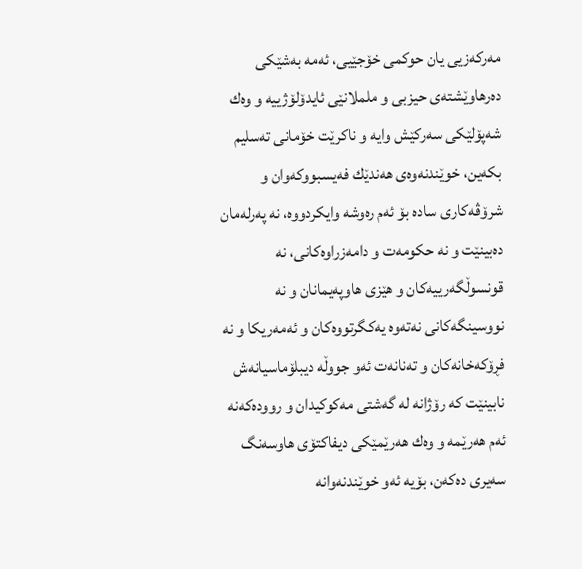مه‌ركه‌زیی یان حوكمی خۆجێیی، ئه‌مه‌ به‌شێكی ده‌رهاوێشته‌ی حیزبی و ململانێی ئایدۆلۆژییه‌ و وه‌ك شه‌پۆلێكی سه‌ركێش وایه ‌و ناكرێت خۆمانی ته‌سلیم بكه‌ین، خوێندنه‌وه‌ی هه‌ندێك فه‌یسبووكه‌وان و شرۆڤه‌كاری ساده‌ بۆ ئه‌م ره‌وشه‌ وایكردووه‌، نه‌ په‌رله‌مان ده‌بینێت و نه‌ حكومه‌ت و دامه‌زراوه‌كانی، نه‌ قونسوڵگه‌رییه‌كان و هێزی هاوپه‌یمانان و نه‌ نووسینگه‌كانی نه‌ته‌وه‌ یه‌كگرتووه‌كان و ئه‌مه‌ریكا و نه‌ فڕۆكه‌خانه‌كان و ته‌نانه‌ت ئه‌و جووڵه‌ دیبلۆماسیانه‌ش نابینێت كه‌ رۆژانه‌ له‌ گه‌شتی مه‌كوكیدان و رووده‌كه‌نه‌ ئه‌م هه‌رێمه‌ و وه‌ك هه‌رێمێكی دیفاكتۆی هاوسه‌نگ سه‌یری ده‌كه‌ن، بۆیه‌ ئه‌و خوێندنه‌وانه‌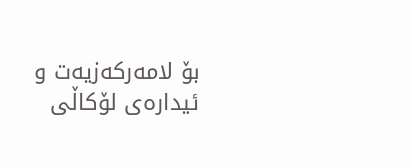بۆ لامه‌ركه‌زیه‌ت و ئیداره‌ی لۆكاڵی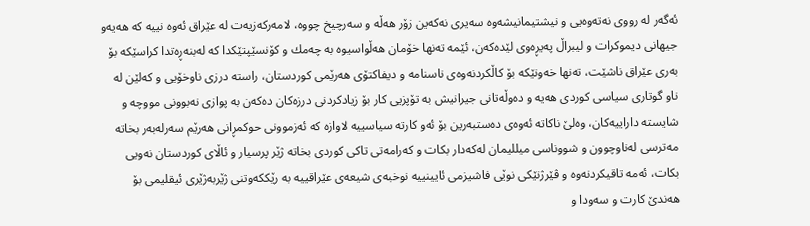ئه‌گه‌ر له‌ رووی نه‌ته‌وه‌یی و نیشتیمانیشه‌وه‌ سه‌یری نه‌كه‌ین زۆر هه‌ڵه‌ و سه‌رچیخ چووه‌، لامه‌ركه‌زیه‌ت له‌ عێراق ئه‌وه‌ نییه‌ كه‌ هه‌یه‌و جیهانی دیموكرات و لیبراڵ په‌یڕه‌وی لێده‌كه‌ن، ئێمه‌ ته‌نها خۆمان هه‌ڵواسیوه‌ به‌ چه‌مك و كۆنسێپتێكدا كه‌ له‌بنه‌ڕه‌تدا كراسێكه‌ بۆ به‌ری عێراق ناشێت، ته‌نها خه‌ونێكه‌ بۆ كاڵكردنه‌وه‌ی ناسنامه ‌و دیفاكتۆی هه‌رێمی كوردستان، راسته‌ درزی ناوخۆیی و كه‌لێن له‌ ناو گوتاری سیاسی كوردی هه‌یه ‌و ده‌وڵه‌تانی جیرانیش به‌ تۆپزیی كار بۆ زیادكردنی درزه‌كان ده‌كه‌ن به‌ پوازی نه‌بوونی مووچه‌ و شایسته‌ داراییه‌كان، وه‌لێ ناكاته‌ ئه‌وه‌ی ده‌ستبه‌رین بۆ ئه‌و كارته‌ سیاسییه‌ لاوازه‌ كه‌ ئه‌زموونی حوكمڕانی هه‌رێم سه‌رله‌به‌ر بخاته‌ مه‌ترسی له‌ناوچوون و شووناسی میللیمان له‌كه‌دار بكات و كه‌رامه‌تی تاكی كوردی بخاته‌ ژێر پرسیار و ئاڵای كوردستان نه‌ویی بكات، ئه‌مه‌ تاقیكردنه‌وه‌ و ڤێرژنێكی نوێی فاشیزمی ئایینییه‌ نوخبه‌ی شیعه‌ی عێراقییه‌ به‌ رێككه‌وتنی ژێربه‌ژێری ئیقلیمی بۆ هه‌ندێ كارت و سه‌ودا و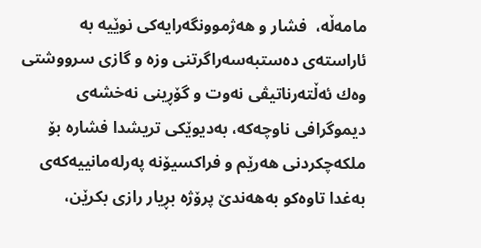مامه‌ڵه‌،  فشار و هه‌ژموونگه‌رایه‌كی نوێیه‌ به‌ ئاراسته‌ی ده‌ستبه‌سه‌راگرتنی وزه‌ و گازی سرووشتی وه‌ك ئه‌ڵته‌رناتیڤی نه‌وت و گۆڕینی نه‌خشه‌ی دیموگرافی ناوچه‌كه‌، به‌دیوێكی تریشدا فشاره‌ بۆ ملكه‌چكردنی هه‌رێم و فراكسیۆنه‌ په‌رله‌مانییه‌كه‌ی به‌غدا تاوه‌كو به‌هه‌ندێ پرۆژه‌ بڕیار رازی بكرێن،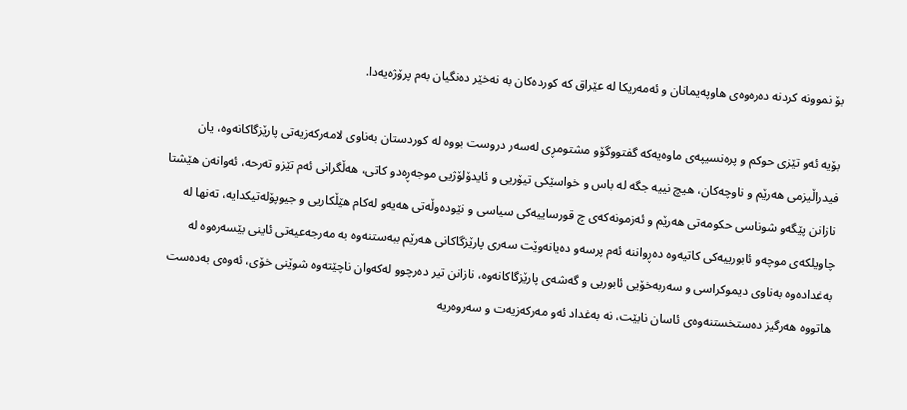بۆ نموونه‌ كردنه‌ ده‌ره‌وه‌ی هاوپه‌یمانان و ئه‌مه‌ریكا له‌ عێراق كه‌ كورده‌كان به‌ نه‌خێر ده‌نگیان به‌م پرۆژه‌یه‌دا.

بۆیه‌ ئه‌و تێزی حوكم و پره‌نسیپه‌ی ماوه‌یه‌كه‌ گفتووگۆو مشتومڕی له‌سه‌ر دروست بووه‌ له‌ كوردستان به‌ناوی لامه‌ركه‌زیه‌تی پارێزگاكانه‌وه‌، یان فیدراڵیزمی هه‌رێم و ناوچه‌كان، هیچ نییه‌ جگه‌ له‌ باس و خواسێكی تیۆریی و ئایدۆلۆژیی موجه‌ڕه‌دو كاتی، هه‌ڵگرانی ئه‌م تێزو ته‌رحه‌، ئه‌وانه‌ن هێشتا نازانن پێگه‌و شوناسی حكومه‌تی هه‌رێم و ئه‌زمونه‌كه‌ی چ قورساییه‌كی سیاسی و نێوده‌وڵه‌تی هه‌یه‌و له‌كام هێڵكاریی و جیوپۆله‌تیكدایه‌، ته‌نها له‌ چاویلكه‌ی موچه‌و ئابورییه‌كی كاتیه‌وه‌ ده‌ڕواننه‌ ئه‌م پرسه‌و ده‌یانه‌وێت سه‌ری پارێزگاكانی هه‌رێم ببه‌ستنه‌وه‌ به‌ مه‌رجه‌عیه‌تی ئاینی بێسه‌ره‌وه‌ له‌ به‌غداده‌وه‌ به‌ناوی دیموكراسی و سه‌ربه‌خۆیی ئابوریی و گه‌شه‌ی پارێزگاكانه‌وه‌، نازانن تیر ده‌رچوو له‌كه‌وان ناچێته‌وه‌ شوێنی خۆی، ئه‌وه‌ی به‌ده‌ست هاتووه‌ هه‌رگیز ده‌ستخستنه‌وه‌ی ئاسان نابێت، نه‌ به‌غداد ئه‌و مه‌ركه‌زیه‌ت و سه‌روه‌ریه‌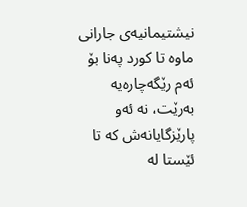نیشتیمانیه‌ی جارانی ماوه‌ تا كورد په‌نا بۆ ئه‌م رێگه‌چاره‌یه‌ به‌رێت، نه‌ ئه‌و پارێزگایانه‌ش كه‌ تا ئێستا له‌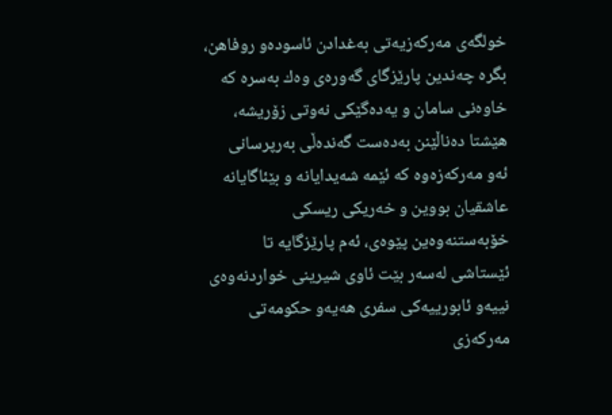خولگه‌ی مه‌ركه‌زیه‌تی به‌غدادن ئاسوده‌و روفاهن، بگره‌ چه‌ندین پارێزگای گه‌وره‌ی وه‌ك به‌سره‌ كه‌ خاوه‌نی سامان و یه‌ده‌گێكی نه‌وتی زۆریشه‌، هێشتا ده‌ناڵێنن به‌ده‌ست گه‌نده‌ڵی به‌رپرسانی ئه‌و مه‌ركه‌زه‌وه‌ كه‌ ئێمه‌ شه‌یدایانه‌ و بێئاگایانه‌ عاشقیان بووین و خه‌ریكی ریسكی خۆبه‌ستنه‌وه‌ین پێوه‌ی، ئه‌م پارێزگایه‌ تا ئێستاشی له‌سه‌ر بێت ئاوی شیرینی خواردنه‌وه‌ی نییه‌و ئابورییه‌كی سفری هه‌یه‌و حكومه‌تی مه‌ركه‌زی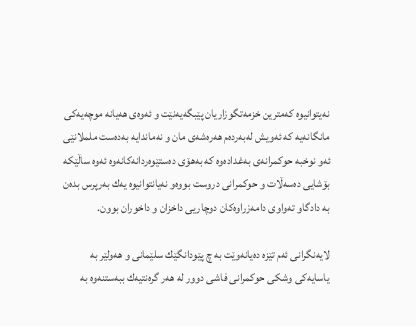نه‌یتوانیوه‌ كه‌مترین خزمه‌تگوزاریان پێبگه‌یه‌نێت و ئه‌وه‌ی هه‌یانه‌ موچه‌یه‌كی مانگانه‌یه‌ كه‌ ئه‌ویش له‌به‌رده‌م هه‌ره‌شه‌ی مان و نه‌ماندایه‌ به‌ده‌ست ململانێی ئه‌و نوخبه‌ حوكمرانه‌ی به‌غداده‌وه‌ كه‌ به‌هۆی ده‌ستێوه‌ردانه‌كانه‌وه‌ ئه‌وه‌ ساڵێكه‌ بۆشایی ده‌سه‌ڵات و حوكمرانی دروست بووه‌و نه‌یانتوانیوه‌ یه‌ك به‌رپرس بده‌ن به‌ دادگاو ته‌واوی دامه‌زراوه‌كان دوچاریی داخزان و داخوران بوون.

لایه‌نگرانی ئه‌م تێزه‌ ده‌یانه‌وێت به‌ چ پێودانگێك سلێمانی و هه‌ولێر به‌ یاسایه‌كی وشكی حوكمرانی فاشی دوور له‌ هه‌ر گره‌نتیه‌ك ببه‌ستنه‌وه‌ به‌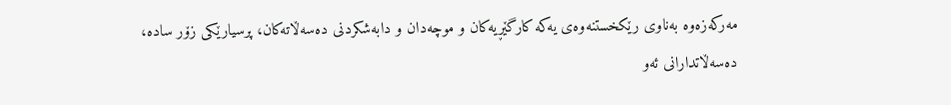مه‌ركه‌زه‌وه‌ به‌ناوی رێكخستنه‌وه‌ی یه‌كه‌ كارگێڕیه‌كان و موچه‌دان و دابه‌شكردنی ده‌سه‌ڵاته‌كان، پرسیارێكی زۆر ساده‌، ده‌سه‌ڵاتدارانی ئه‌و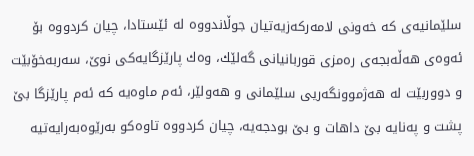سلێمانیه‌ی كه‌ خه‌ونی لامه‌ركه‌زیه‌تیان جوڵاندووه‌ له‌ ئێستادا، چیان كردووه‌ بۆ ئه‌وه‌ی هه‌ڵه‌بجه‌ی ره‌مزی قوربانیانی گه‌لێك، وه‌ك پارێزگایه‌كی نوێ، سه‌ربه‌خۆبێت و دووربێت له‌ هه‌ژموونگه‌ریی سلێمانی و هه‌ولێر، ئه‌م ماوه‌یه‌ كه‌ ئه‌م پارێزگا بێ پشت و په‌نایه‌ بێ داهات و بێ بودجه‌یه‌، چیان كردووه‌ تاوه‌كو به‌رێوه‌به‌رایه‌تیه‌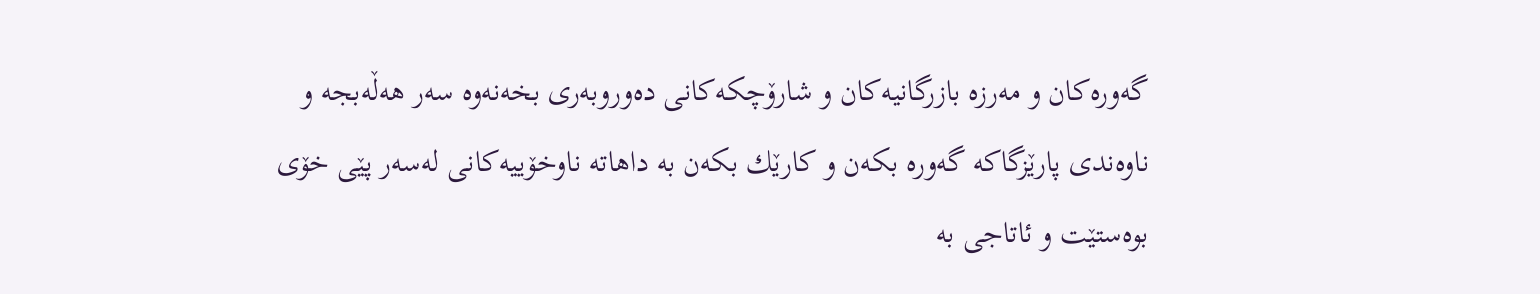گه‌وره‌كان و مه‌رزه‌ بازرگانیه‌كان و شارۆچكه‌كانی ده‌وروبه‌ری بخه‌نه‌وه‌ سه‌ر هه‌ڵه‌بجه‌ و ناوه‌ندی پارێزگاكه‌ گه‌وره ‌بكه‌ن و كارێك بكه‌ن به‌ داهاته‌ ناوخۆییه‌كانی له‌سه‌ر پێی خۆی بوه‌ستێت و ئاتاجی به‌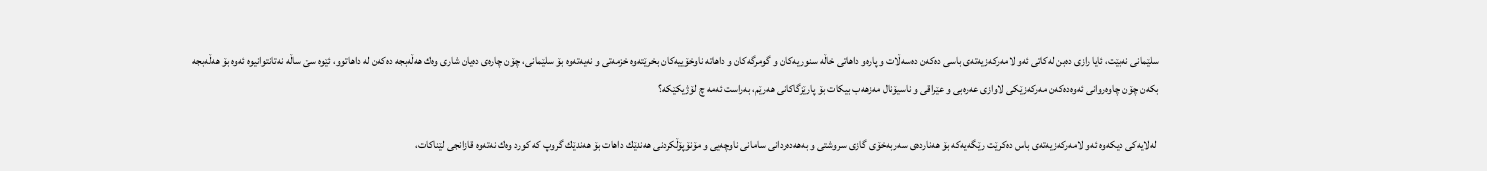سلێمانی نه‌بێت، ئایا رازی ده‌بن له‌كاتی ئه‌و لامه‌ركه‌زیه‌ته‌ی باسی ده‌كه‌ن ده‌سه‌ڵات و پاره‌و داهاتی خاڵه‌ سنوریه‌كان و گومرگه‌كان و داهاته‌ ناوخۆییه‌كان بخرێته‌وه‌ خزمه‌تی و نه‌یه‌ته‌وه‌ بۆ سلێمانی، چۆن چاره‌ی ده‌یان شاری وه‌ك هه‌ڵه‌بجه‌ ده‌كه‌ن له‌ داهاتوو، ئێوه‌ سێ ساڵه‌ نه‌تانتوانیوه‌ ئه‌وه‌ بۆ هه‌ڵه‌بجه‌ بكه‌ن چۆن چاوه‌روانی ئه‌وه‌ده‌كه‌ن مه‌ركه‌زێكی لاوازی عه‌ره‌بی و عێراقی و ناسیۆنال مه‌زهه‌ب بیكات بۆ پارێزگاكانی هه‌رێم، به‌راست ئه‌مه‌ چ لۆژیكێكه‌؟

 له‌لایه‌كی دیكه‌وه‌ ئه‌و لامه‌ركه‌زیه‌ته‌ی باس ده‌كرێت رێگه‌یه‌كه‌ بۆ هه‌نارده‌ی سه‌ربه‌خۆی گازی سروشتی و به‌هه‌ده‌ردانی سامانی ناوچه‌یی و مۆنۆپۆڵكردنی هه‌ندێك داهات بۆ هه‌ندێك گروپ كه‌ كورد وه‌ك نه‌ته‌وه‌ قازانجی لێناكات،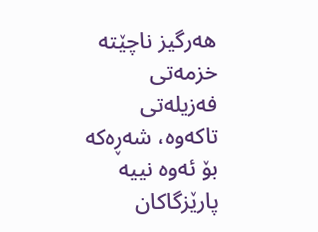هه‌رگیز ناچێته‌ خزمه‌تی فه‌زیله‌تی تاكه‌وه‌، شه‌ڕه‌كه‌ بۆ ئه‌وه‌ نییه‌ پارێزگاكان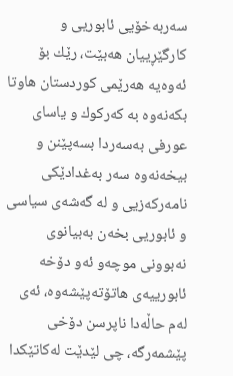سه‌ربه‌خۆیی ئابوریی و كارگێڕییان هه‌بێت، رێك بۆ ئه‌وه‌یه‌ هه‌رێمی كوردستان هاوتا بكه‌نه‌وه‌ به‌ كه‌ركوك و یاسای عورفی به‌سه‌ردا بسه‌پێنن و بیخه‌نه‌وه‌ سه‌ر به‌غدادێكی نامه‌ركه‌زیی و له‌ گه‌شه‌ی سیاسی و ئابوریی بخه‌ن به‌بیانوی نه‌بوونی موچه‌و ئه‌و دۆخه‌ ئابورییه‌ی هاتۆته‌پێشه‌وه‌، ئه‌ی له‌م حاڵه‌دا ناپرسن دۆخی پێشمه‌رگه‌، چی لێدێت له‌كاتێكدا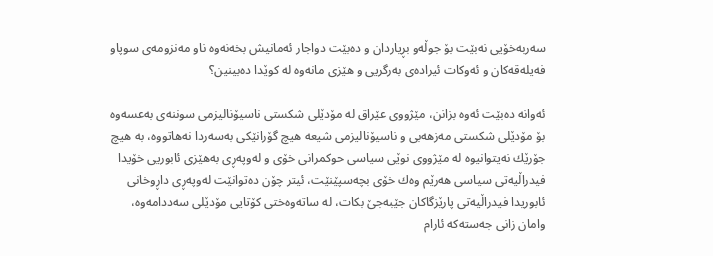سه‌ربه‌خۆیی نه‌بێت بۆ جوڵه‌و بڕیاردان و ده‌بێت دواجار ئه‌مانیش بخه‌نه‌وه‌ ناو مه‌نزومه‌ی سوپاو فه‌یله‌قه‌كان و ئه‌وكات ئیراده‌ی به‌رگریی و هێزی مانه‌وه‌ له‌ كوێدا ده‌بینین؟

ئه‌وانه‌ ده‌بێت ئه‌وه‌ بزانن، مێژووی عێراق له‌ مۆدێلی شكستی ناسیۆنالیزمی سوننه‌ی به‌عسه‌وه‌ بۆ مۆدێلی شكستی مه‌زهه‌بی و ناسیۆنالیزمی شیعه‌ هیچ گۆرانێكی به‌سه‌ردا نه‌هاتووه‌، به‌ هیچ جۆرێك نه‌یتوانیوه‌ له‌ مێژووی نوێی سیاسی حوكمرانی خۆی و له‌وپه‌ڕی به‌هێزی ئابوریی خۆیدا فیدراڵیه‌تی سیاسی هه‌رێم وه‌ك خۆی بچه‌سپێنێت، ئیتر چۆن ده‌توانێت له‌وپه‌ڕی داڕوخانی ئابوریدا فیدراڵیه‌تی پارێزگاكان جێبه‌جێ بكات، له‌ ساته‌وه‌ختی كۆتایی مۆدێلی سه‌ددامه‌وه‌، وامان زانی جه‌سته‌كه‌ ئارام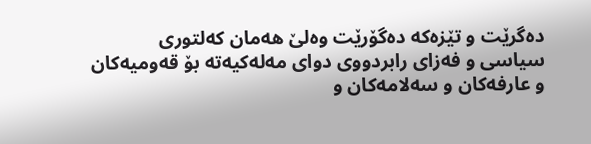ده‌گرێت و تێزه‌كه‌ ده‌گۆرێت وه‌لێ هه‌مان كه‌لتوری سیاسی و فه‌زای رابردووی دوای مه‌له‌كیه‌ته‌ بۆ قه‌ومیه‌كان و عارفه‌كان و سه‌لامه‌كان و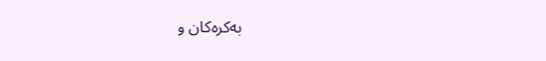به‌كره‌كان و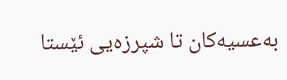به‌عسیه‌كان تا شپرزه‌یی ئێستا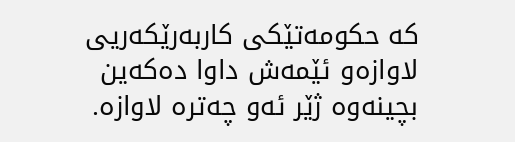كه‌ حكومه‌تێكی كاربه‌رێكه‌ریی لاوازه‌و ئێمه‌ش داوا ده‌كه‌ین بچینه‌وه‌ ژێر ئه‌و چه‌تره‌ لاوازه‌.